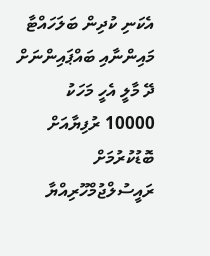އެކަނި ކުދިން ބަލަހައްޓާ މައިންނާއި ބައްޕައިންނަށް ދޭ މާލީ އެހީ މަހަކު 10000 ރުފިޔާއަށް ބޮޑުކުރުމަށް ރައީސުލްޖުމްހޫރިއްޔާ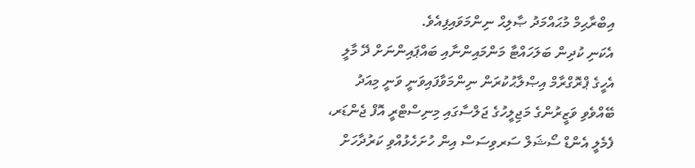އިބްރާޙިމް މުޙައްމަދު ޞާލިޙް ނިންމަވައިފިއެވެ.
އެކަނި ކުދިން ބަލަހައްޓާ މަންމައިންނާއި ބައްޕައިންނަށް ދޭ މާލީ އެހީގެ ޕްރޮގްރާމް އިޞްލާޙުކުރަން ނިންމަވާފައިވަނީ ވަނީ މިއަދު ބޭއްވެވި ވަޒީރުންގެ މަޖިލީހުގެ ޖަލްސާގައި މިނިސްޓްރީ އޮފް ޖެންޑަރ، ފެމެލީ އެންޑް ސޯޝަލް ސަރވިސަސް އިން ހުށަހެޅުއްވި ކަރުދާހަށް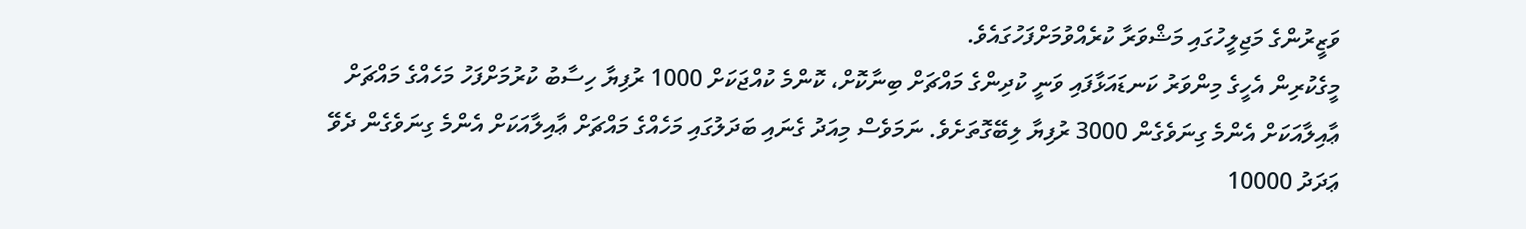ވަޒީރުންގެ މަޖިލީހުގައި މަޝްވަރާ ކުރެއްވުމަށްފަހުގައެވެ.
މީގެކުރިން އެހީގެ މިންވަރު ކަނޑައަޅާފައި ވަނީ ކުދިންގެ މައްޗަށް ބިނާކޮށް، ކޮންމެ ކުއްޖަކަށް 1000 ރުފިޔާ ހިސާބު ކުރުމަށްފަހު މަހެއްގެ މައްޗަށް ޢާއިލާއަކަށް އެންމެ ގިނަވެގެން 3000 ރުފިޔާ ލިބޭގޮތަށެވެ. ނަމަވެސް މިއަދު ގެނައި ބަދަލުގައި މަހެއްގެ މައްޗަށް ޢާއިލާއަކަށް އެންމެ ގިނަވެގެން ދެވޭ ޢަދަދު 10000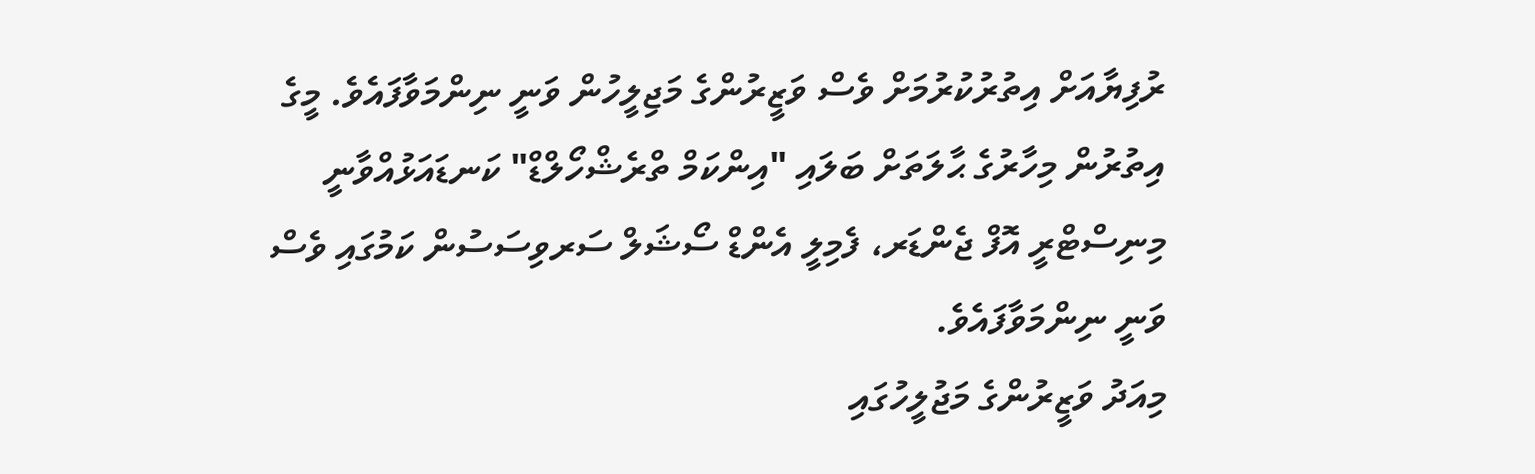ރުފިޔާއަށް އިތުރުކުރުމަށް ވެސް ވަޒީރުންގެ މަޖިލީހުން ވަނީ ނިންމަވާފައެވެ. މީގެ އިތުރުން މިހާރުގެ ޙާލަތަށް ބަލައި "އިންކަމް ތްރެޝްހޯލްޑް" ކަނޑައަޅުއްވާނީ މިނިސްޓްރީ އޮފް ޖެންޑަރ، ފެމިލީ އެންޑް ސޯޝަލް ސަރވިސަސުން ކަމުގައި ވެސް ވަނީ ނިންމަވާފައެވެ.
މިއަދު ވަޒީރުންގެ މަޖުލީހުގައި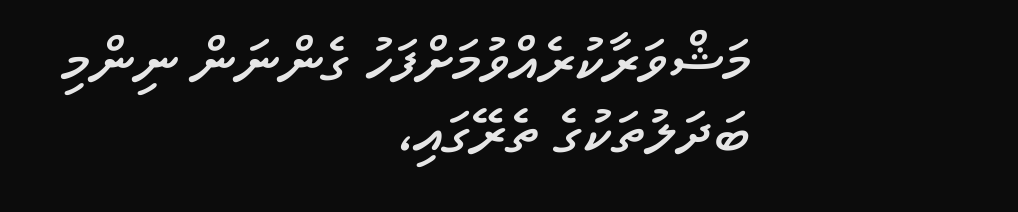މަޝްވަރާކުރެއްވުމަށްފަހު ގެންނަން ނިންމި ބަދަލުތަކުގެ ތެރޭގައި،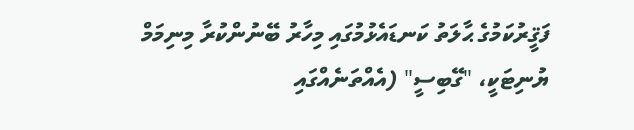ފަޤީރުކަމުގެ ޙާލަތު ކަނޑައެޅުމުގައި މިހާރު ބޭނުންކުރާ މިނިމަމް ޔުނިޓަކީ، "ގޭބިސީ" (އެއްތަނެއްގައި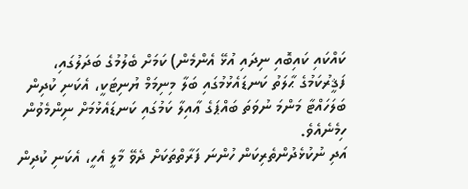ކައްކައި ކައިބޮއި ނިދައި އުޅޭ އެންމެން) ކަމަށް ބެލުމުގެ ބަދަލުގައި، ފަޤީރުކަމުގެ ޙާލަތު ކަނޑައެޅުމުގައި ބަލާ މިނިމަމް ޔުނިޓަކީ، އެކަނި ކުދިން ބަލަހައްޓާ މަންމަ ނުވަތަ ބައްޕަގެ ޢާއިލާ ކަމުގައި ކަނޑައެޅުމަށް ނިންމެވުން ހިމެނެއެވެ.
އަދި ނުކުޅެދުންތެރިކަން ހުންނަ ފަރާތްތަކަށް ދެވޭ މާލީ އެހީ، އެކަނި ކުދިން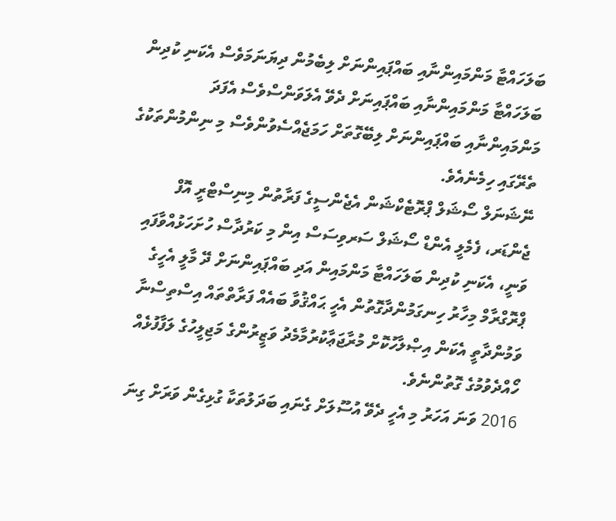ބަލަހައްޓާ މަންމައިންނާއި ބައްޕައިންނަށް ލިބެމުން ދިޔަނަމަވެސް އެކަނި ކުދިން ބަލަހައްޓާ މަންމައިންނާއި ބައްޕައިނަށް ދެވޭ އެލަވަންސްވެސް އެފަދަ މަންމައިންނާއި ބައްޕައިންނަށް ލިބޭގޮތަށް ހަމަޖެއްސެވުންވެސް މި ނިންމުންތަކުގެ ތެރޭގައި ހިމެނެއެވެ.
ނޭޝަނަލް ސޯޝަލް ޕްރޮޓެކްޝަން އެޖެންސީގެ ފަރާތުން މިނިސްޓްރީ އޮފް ޖެންޑަރ، ފެމެލީ އެންޑް ސޯޝަލް ސަރވިސަސް އިން މި ކަރުދާސް ހުށަހަޅުއްވާފައި ވަނީ، އެކަނި ކުދިން ބަލަހައްޓާ މަންމައިން އަދި ބައްޕައިންނަށް ދޭ މާލީ އެހީގެ ޕްރޮގްރާމް މިހާރު ހިނގަމުންދާގޮތުން އެހީ ޙައްޤުވާ ބައެއް ފަރާތްތައް އިސްތިސްނާ ވަމުންދާތީ އެކަން އިޞްލާހުކޮށް މުރާޖަޢާކުރުމާމެދު ވަޒީރުންގެ މަޖިލީހުގެ ލަފާފުޅެއް ހޯއްދެވުމުގެ ގޮތުންނެވެ.
2016 ވަނަ އަހަރު މި އެހީ ދެވޭ އުސޫލަށް ގެނައި ބަދަލުތަކާ ގުޅިގެން ވަރަށް ގިނަ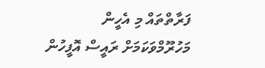ފަރާތްތައް މި އެހީން މަހުރޫމްވަކަމަށް ރައީސް އޮފީހުން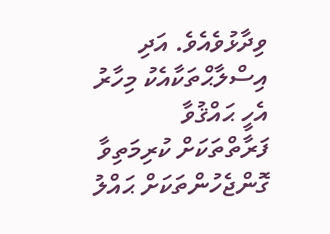ވިދާޅުވެއެވެ. އަދި އިސްލާޙްތަކާއެކު މިހާރު އެހީ ޙައްޤުވާ ފަރާތްތަކަށް ކުރިމަތިވާ ގޮންޖެހުންތަކަށް ޙައްލު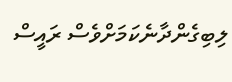ލިބިގެންދާނެކަމަށްވެސް ރައީސް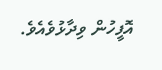އޮފީހުން ވިދާޅުވެއެވެ.